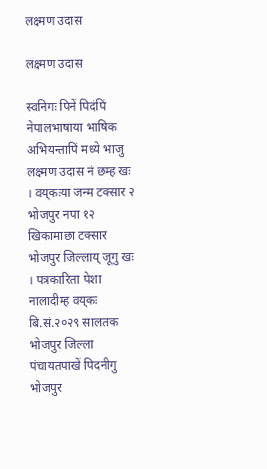लक्ष्मण उदास

लक्ष्मण उदास

स्वनिगः पिनें पिदंपिं नेपालभाषाया भाषिक अभियन्तापिं मध्ये भाजु लक्ष्मण उदास नं छम्ह खः । वय्‌कःया जन्म टक्सार २ भोजपुर नपा १२ खिकामाछा टक्सार भोजपुर जिल्लाय् जूगु खः । पत्रकारिता पेशा नालादीम्ह वय्‌कः बि.सं.२०२९ सालतक भोजपुर जिल्ला पंचायतपाखें पिदनीगु भोजपुर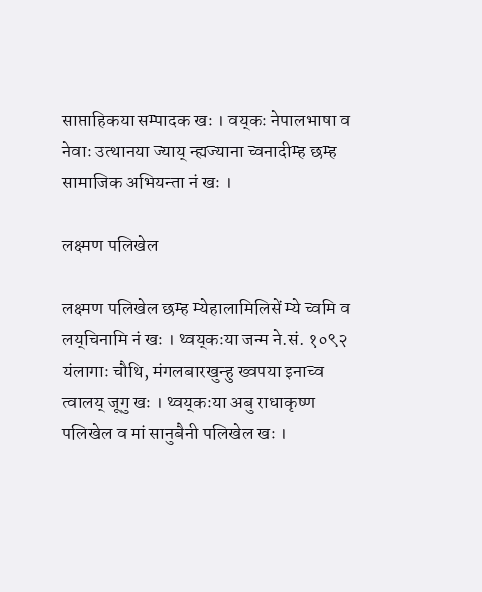साप्ताहिकया सम्पादक खः । वय्‌कः नेपालभाषा व नेवाः उत्थानया ज्याय् न्ह्यज्याना च्वनादीम्ह छम्ह सामाजिक अभियन्ता नं खः ।

लक्ष्मण पलिखेल

लक्ष्मण पलिखेल छम्ह म्येहालामिलिसें म्ये च्वमि व लय्‌चिनामि नं खः । थ्वय्‌कःया जन्म ने.सं. १०९२ यंलागाः चौथि, मंगलबारखुन्हु ख्वपया इनाच्व त्वालय्‌ जूगु खः । थ्वय्‌कःया अबु राधाकृष्ण पलिखेल व मां सानुबैनी पलिखेल खः ।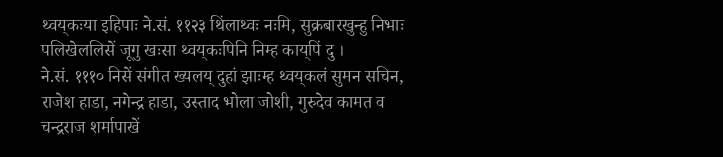थ्वय्‌कःया इहिपाः ने.सं. ११२३ थिंलाथ्वः नःमि, सुक्रबारखुन्हु निभाः पलिखेललिसें जूगु खःसा थ्वय्‌कःपिनि निम्ह काय्‌पिं दु ।
ने.सं. १११० निसें संगीत ख्यलय्‌ दुहां झाःम्ह थ्वय्‌कलं सुमन सचिन, राजेश हाडा, नगेन्द्र हाडा, उस्ताद भोला जोशी, गुरुदेव कामत व चन्द्रराज शर्मापाखें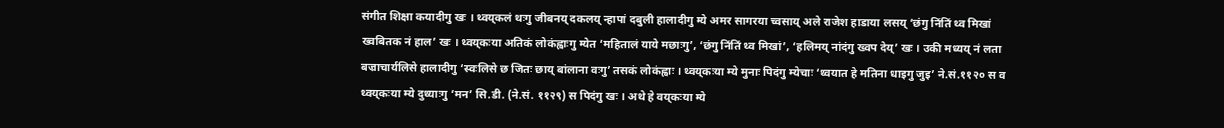संगीत शिक्षा कयादीगु खः । थ्वय्‌कलं थःगु जीबनय्‌ दकलय्‌ न्हापां दबुली हालादीगु म्ये अमर सागरया च्वसाय्‌ अले राजेश हाडाया लसय्‌ ‘छंगु निंतिं थ्व मिखां ख्वबितक नं हाल’ खः । थ्वय्‌कःया अतिकं लोकंह्वाःगु म्येत ‘महितालं याये मछाःगु’, ‘छंगु निंतिं थ्व मिखां’, ‘हलिमय्‌ नांदंगु ख्वप देय्‌’ खः । उकी मध्यय्‌ नं लता बज्राचार्यलिसे हालादीगु ‘स्वःलिसे छ जितः छाय्‌ बांलाना वःगु’ तसकं लोकंह्वाः । थ्वय्‌कःया म्ये मुनाः पिदंगु म्येचाः ‘थ्वयात हे मतिना धाइगु जुइ’ ने.सं.११२० स व थ्वय्‌कःया म्ये दुथ्याःगु ‘मन’ सि.डी. (ने.सं. ११२९) स पिदंगु खः । अथे हे वय्‌कःया म्ये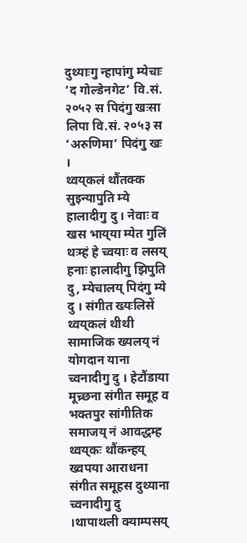दुथ्याःगु न्हापांगु म्येचाः ‘द गोल्डेनगेट’ वि.सं. २०५२ स पिदंगु खःसा लिपा वि.सं. २०५३ स ‘अरुणिमा’ पिदंगु खः ।
थ्वय्‌कलं थौंतक्क सुइन्यापुति म्ये हालादीगु दु । नेवाः व खस भाय्‌या म्येत गुलिं थःम्हं हे च्वयाः व लसय्‌ हनाः हालादीगु झिपुति दु, म्येचालय्‌ पिदंगु म्ये दु । संगीत ख्यःलिसें थ्वय्‌कलं थीथी सामाजिक ख्यलय्‌ नं योगदान याना च्वनादीगु दु । हेटौंडाया मूच्र्छना संगीत समूह व भक्तपुर सांगीतिक समाजय्‌ नं आवद्धम्ह थ्वय्‌कः थौंकन्हय्‌ ख्वपया आराधना संगीत समूहस दुथ्याना च्वनादीगु दु ।थापाथली क्याम्पसय्‌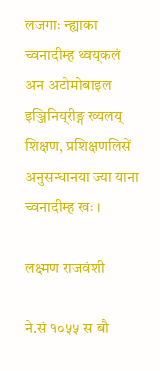लजगाः न्ह्याका च्वनादीम्ह थ्वय्‌कलं अन अटोमोबाइल इञ्जिनिय्‌रीङ्ग ख्यलय्‌ शिक्षण, प्रशिक्षणलिसें अनुसन्धानया ज्या याना च्वनादीम्ह खः ।

लक्ष्मण राजवंशी

ने.सं १०५५ स बौ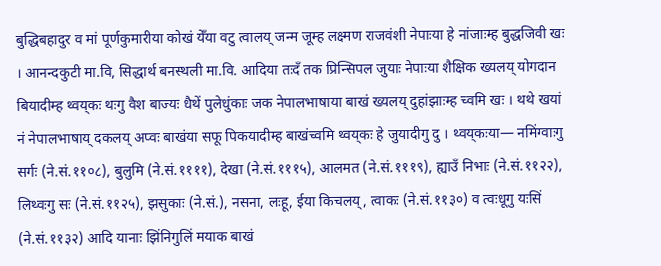बुद्धिबहादुर व मां पूर्णकुमारीया कोखं येँया वटु त्वालय् जन्म जूम्ह लक्ष्मण राजवंशी नेपाःया हे नांजाःम्ह बुद्धजिवी खः । आनन्दकुटी मा.वि, सिद्धार्थ बनस्थली मा.वि. आदिया तःदँ तक प्रिन्सिपल जुयाः नेपाःया शैक्षिक ख्यलय् योगदान बियादीम्ह थ्वय्‌कः थःगु वैश बाज्यः धैथें पुलेधुंकाः जक नेपालभाषाया बाखं ख्यलय् दुहांझाःम्ह च्वमि खः । थथे खयां नं नेपालभाषाय् दकलय् अप्वः बाखंया सफू पिकयादीम्ह बाखंच्वमि थ्वय्‌कः हे जुयादीगु दु । थ्वय्‌कःया— नमिंग्वाःगु सर्गः (ने.सं.११०८), बुलुमि (ने.सं.११११), देखा (ने.सं.१११५), आलमत (ने.सं.१११९), ह्याउँ निभाः (ने.सं.११२२), लिथ्वःगु सः (ने.सं.११२५), झसुकाः (ने.सं.), नसना, लःहू, ईया किचलय्, त्वाकः (ने.सं.११३०) व त्वःधूगु यःसिं (ने.सं.११३२) आदि यानाः झिंनिगुलिं मयाक बाखं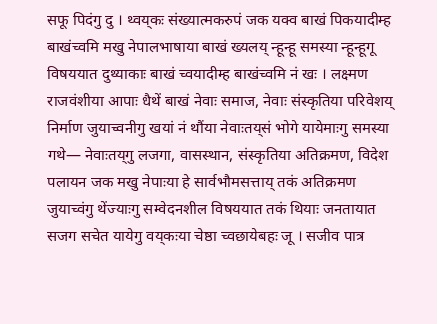सफू पिदंगु दु । थ्वय्‌कः संख्यात्मकरुपं जक यक्व बाखं पिकयादीम्ह बाखंच्वमि मखु नेपालभाषाया बाखं ख्यलय् न्हून्हू समस्या न्हून्हूगू विषययात दुथ्याकाः बाखं च्वयादीम्ह बाखंच्वमि नं खः । लक्ष्मण राजवंशीया आपाः धैथें बाखं नेवाः समाज, नेवाः संस्कृतिया परिवेशय् निर्माण जुयाच्वनीगु खयां नं थौंया नेवाःतय्‌सं भोगे यायेमाःगु समस्या गथे— नेवाःतय्‌गु लजगा, वासस्थान, संस्कृतिया अतिक्रमण, विदेश पलायन जक मखु नेपाःया हे सार्वभौमसत्ताय् तकं अतिक्रमण जुयाच्वंगु थेंज्याःगु सम्वेदनशील विषययात तकं थियाः जनतायात सजग सचेत यायेगु वय्‌कःया चेष्ठा च्वछायेबहः जू । सजीव पात्र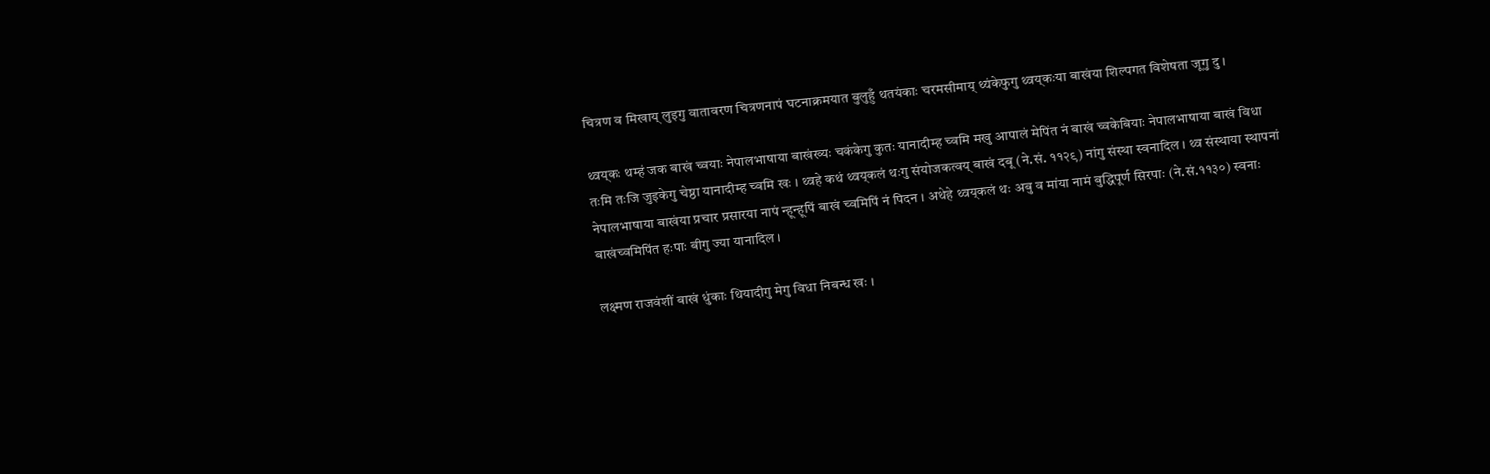चित्रण व मिखाय् लुइगु वातावरण चित्रणनापं घटनाक्रमयात बुलुहुँ थतयंकाः चरमसीमाय् थ्यंकेफुगु थ्वय्‌कःया बाखंया शिल्पगत विशेषता जूगु दु ।

थ्वय्‌कः थम्हं जक बाखं च्वयाः नेपालभाषाया बाखंख्यः चकंकेगु कुतः यानादीम्ह च्वमि मखु आपालं मेपिंत नं बाखं च्वकेबियाः नेपालभाषाया बाखं विधा तःमि तःजि जुइकेगु चेष्ठा यानादीम्ह च्वमि खः । थ्वहे कथं थ्वय्‌कलं थःगु संयोजकत्वय् बाखं दबू (ने.सं. ११२९) नांगु संस्था स्वनादिल । थ्व संस्थाया स्थापनां नेपालभाषाया बाखंया प्रचार प्रसारया नापं न्हून्हूपिं बाखं च्वमिपिं नं पिदन । अथेहे थ्वय्‌कलं थः अबु व मांया नामं बुद्धिपूर्ण सिरपाः (ने.सं.११३०) स्वनाः बाखंच्वमिपिंत हःपाः बीगु ज्या यानादिल ।

लक्ष्मण राजवंशीं बाखं धुंकाः थियादीगु मेगु विधा निबन्ध खः ।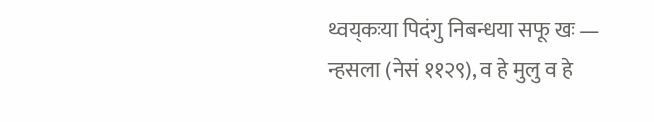थ्वय्‌कःया पिदंगु निबन्धया सफू खः — न्हसला (नेसं ११२९), व हे मुलु व हे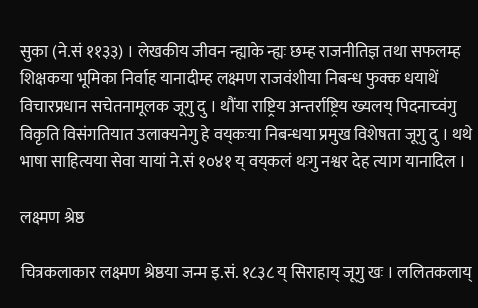सुका (ने.सं ११३३) । लेखकीय जीवन न्ह्याके न्ह्यः छम्ह राजनीतिज्ञ तथा सफलम्ह शिक्षकया भूमिका निर्वाह यानादीम्ह लक्ष्मण राजवंशीया निबन्ध फुक्क धयाथें विचारप्रधान सचेतनामूलक जूगु दु । थौंया राष्ट्रिय अन्तर्राष्ट्रिय ख्यलय् पिदनाच्वंगु विकृति विसंगतियात उलाक्यनेगु हे वय्‌कःया निबन्धया प्रमुख विशेषता जूगु दु । थथे भाषा साहित्यया सेवा यायां ने.सं १०४१ य् वय्‌कलं थःगु नश्वर देह त्याग यानादिल ।

लक्ष्मण श्रेष्ठ

चित्रकलाकार लक्ष्मण श्रेष्ठया जन्म इ.सं. १८३८ य् सिराहाय् जूगु खः । ललितकलाय्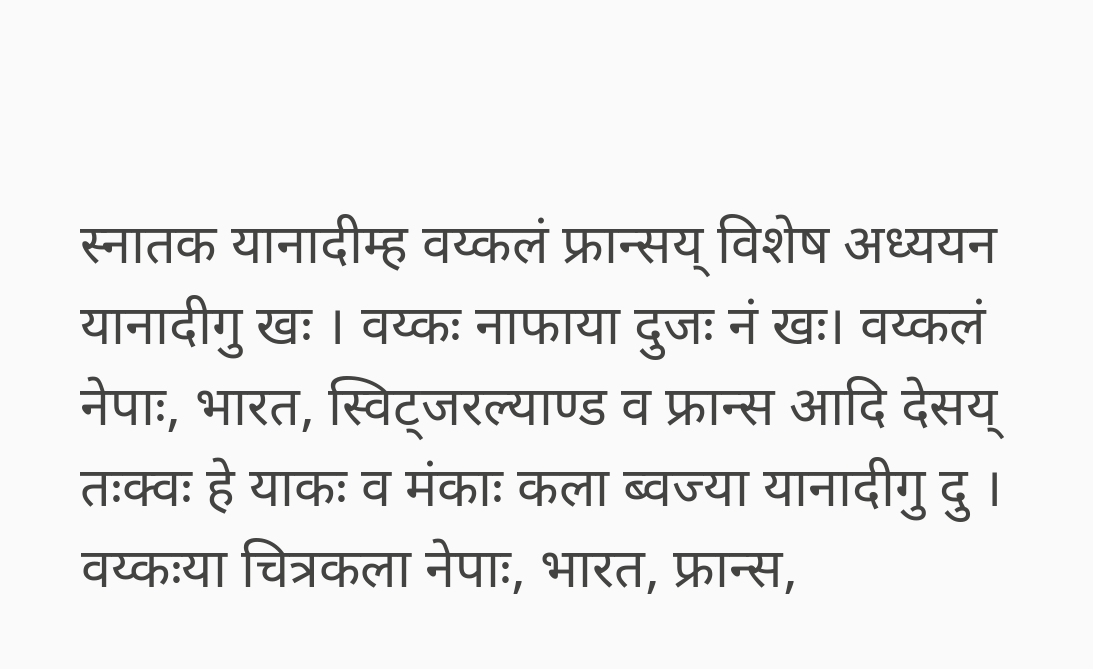स्नातक यानादीम्ह वय्कलं फ्रान्सय् विशेष अध्ययन यानादीगु खः । वय्कः नाफाया दुजः नं खः। वय्कलं नेपाः, भारत, स्विट्जरल्याण्ड व फ्रान्स आदि देसय् तःक्वः हे याकः व मंकाः कला ब्वज्या यानादीगु दु । वय्कःया चित्रकला नेपाः, भारत, फ्रान्स,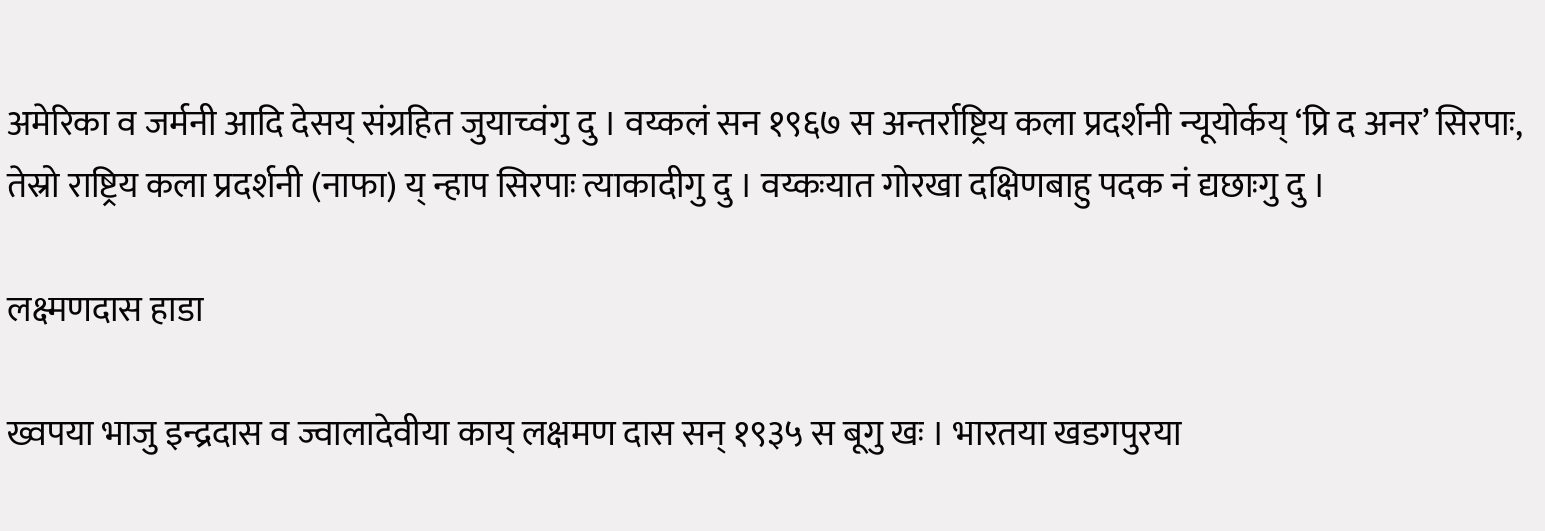अमेरिका व जर्मनी आदि देसय् संग्रहित जुयाच्वंगु दु । वय्कलं सन १९६७ स अन्तर्राष्ट्रिय कला प्रदर्शनी न्यूयोर्कय् ‘प्रि द अनर’ सिरपाः, तेस्रो राष्ट्रिय कला प्रदर्शनी (नाफा) य् न्हाप सिरपाः त्याकादीगु दु । वय्कःयात गोरखा दक्षिणबाहु पदक नं द्यछाःगु दु ।

लक्ष्मणदास हाडा

ख्वपया भाजु इन्द्रदास व ज्वालादेवीया काय् लक्षमण दास सन् १९३५ स बूगु खः । भारतया खडगपुरया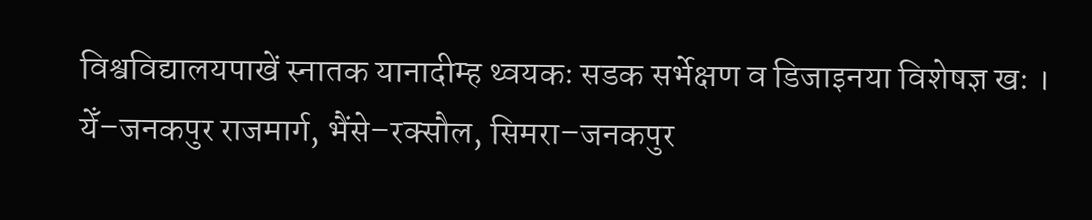विश्वविद्यालयपाखें स्नातक यानादीम्ह थ्वयकः सडक सर्भेक्षण व डिजाइनया विशेषज्ञ खः । येँ–जनकपुर राजमार्ग, भैंसे–रक्सौल, सिमरा–जनकपुर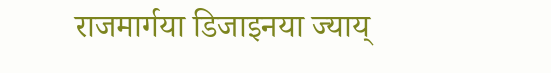राजमार्गया डिजाइनया ज्याय्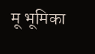मू भूमिका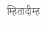म्हितादीम्ह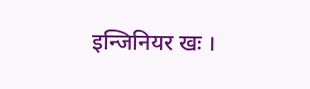इन्जिनियर खः ।